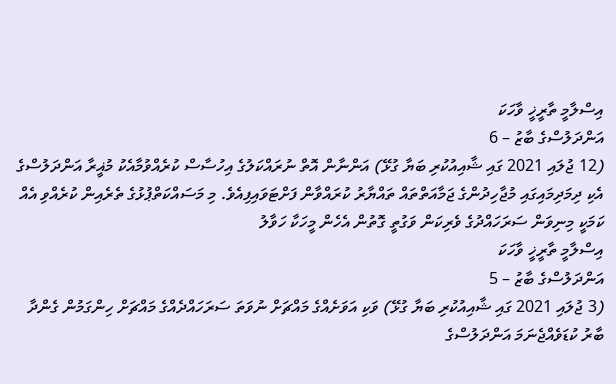އިސްލާމީ ތާރީޚީ ވާހަކަ
އަންދަލުސްގެ ބާޒު – 6
(12 ޖުލައި 2021 ގައި ޝާއިއުކުރި ބަޔާ ގުޅޭ) އަންނާން އޮތް ނުރައްކަލުގެ އިހުސާސް ކުރެއްވުމާއެކު މުޣީރާ އަންދަލުސްގެ އެކި ދިމަދިމައިގައި މުޖާހިދުންގެ ޖަމާއަތްތައް ތައްޔާރު ކުރައްވާން ފަށްޓަވައިފިއެވެ. މި މަސައްކަތްޕުޅުގެ ތެރެއިން ކުރެއްވި އެއް ކަމަކީ މިނިވަން ސަރަހައްދުގެ ވެރިކަން ވަގުތީ ގޮތުން އެހެން މީހަކާ ހަވާލު
އިސްލާމީ ތާރީޚީ ވާހަކަ
އަންދަލުސްގެ ބާޒު – 5
(3 ޖުލައި 2021 ގައި ޝާއިއުކުރި ބަޔާ ގުޅޭ) ވަކި އަވަށެއްގެ މައްޗަށް ނުވަތަ ސަރަހައްދެއްގެ މައްޗަށް ހިންގަމުން ގެންދާ ބާރު ކުޑަވެއްޖެނަމަ އަންދަލުސްގެ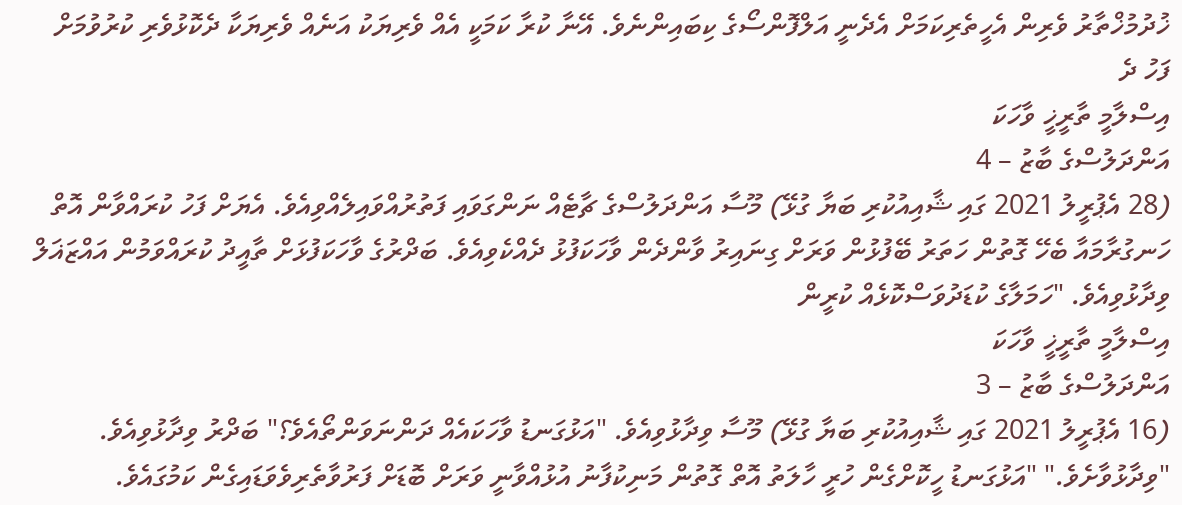ޚުދުމުޚްތާރު ވެރިން އެހީތެރިކަމަށް އެދެނީ އަލްފޮންސޯގެ ކިބައިންނެވެ. އޭނާ ކުރާ ކަމަކީ އެއް ވެރިޔަކު އަނެއް ވެރިޔަކާ ދެކޮޅުވެރި ކުރުވުމަށް ފަހު ދެ
އިސްލާމީ ތާރީޚީ ވާހަކަ
އަންދަލުސްގެ ބާޒު – 4
(28 އެޕުރީލު 2021 ގައި ޝާއިއުކުރި ބަޔާ ގުޅޭ) މޫސާ އަންދަލުސްގެ ޗާޓެއް ނަންގަވައި ފަތުރުއްވައިލެއްވިއެވެ. އެޔަށް ފަހު ކުރައްވާން އޮތް ހަނގުރާމައާ ބެހޭ ގޮތުން ހަތަރު ބޭފުޅުން ވަރަށް ގިނައިރު ވާންދެން ވާހަކަފުޅު ދެއްކެވިއެވެ. ބަދްރުގެ ވާހަކަފުޅަށް ތާއީދު ކުރައްވަމުން އައްޒަޣަލް ވިދާޅުވިއެވެ. "ހަމަލާގެ ކުޑަދުވަސްކޮޅެއް ކުރީން
އިސްލާމީ ތާރީޚީ ވާހަކަ
އަންދަލުސްގެ ބާޒު – 3
(16 އެޕުރީލު 2021 ގައި ޝާއިއުކުރި ބަޔާ ގުޅޭ) މޫސާ ވިދާޅުވިއެވެ. "އަޅުގަނޑު ވާހަކައެއް ދަންނަވަންތޯއެވެ؟" ބަދްރު ވިދާޅުވިއެވެ. "ވިދާޅުވާށެވެ." "އަޅުގަނޑު ހީކޮށްގެން ހުރީ ހާލަތު އޮތް ގޮތުން މަނިކުފާނު އުޅުއްވާނީ ވަރަށް ބޮޑަށް ފަރުވާތެރިވެވަޑައިގެން ކަމުގައެވެ.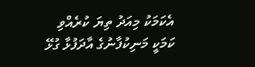އެކަމަކު މިއަދު ތިޔަ ކުރެއްވި ކަމަކީ މަނިކުފާނުގެ އާދަފުޅާ ގުޅޭ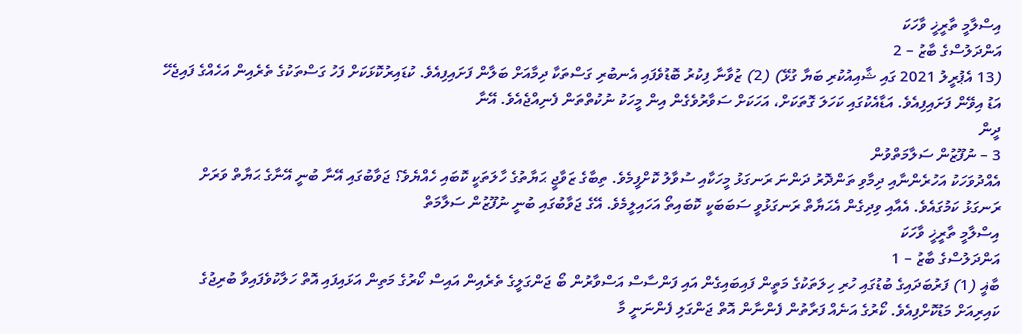އިސްލާމީ ތާރީޚީ ވާހަކަ
އަންދަލުސްގެ ބާޒު – 2
(13 އެޕުރީލު 2021 ގައި ޝާއިއުކުރި ބަޔާ ގުޅޭ) (2) ޒުވާނާ ފިކުރު ބޮޑުވެފައި އެނބުރި ގަސްތަކާ ދިމާއަށް ބަލާން ފަށައިފިއެވެ. ކުޑައިރުކޮޅަކަށް ފަހު ގަސްތަކުގެ ތެރެއިން އަހެއްގެ ފައިޖެހޭ އަޑު އިވޭން ފަށައިފިއެވެ. އަޑާއެކުގައި ކަހަލަ ގޮތަކަށް، އަހަކަށް ސަވާރުވެގެން އިން މީހަކު ނުކުތްތަން ފެނިއްޖެއެވެ. އޭނާ
ދީން
3 – ނުފޫޒުން ސަލާމަތްވުން
އެއްދުވަހަކު އަހުރެންނާއި ދިމާވި ތަންދޮރު ދަންނަ ރަނގަޅު މީހަކާއި ސުވާލު ކޮށްފީމެވެ. ތިބާގެ ޒަވާޖީ ޙަޔާތުގެ ހާލަތަކީ ކޮބައި ހެއްޔެވެ؟ ޖަވާބުގައި އޭނާ ބުނީ އޭނާގެ ޙަޔާތް ވަރަށް ރަނގަޅު ކަމުގައެވެ. އެއާއި ވިދިގެން އެޙަޔާތް ރަނގަޅުވީ ސަބަބަކީ ކޮބައިތޯ އަހައިލީމެވެ. އޭގެ ޖަވާބުގައި ބުނީ ނުފޫޒުން ސަލާމަތް
އިސްލާމީ ތާރީޚީ ވާހަކަ
އަންދަލުސްގެ ބާޒު – 1
ބާޣީ (1) ފަރުބަދައިގެ ބުޑުގައި ހުރި ހިލަތަކުގެ މަތީން ފައިބައިގެން އައި ފަންސާސް އަސްވާރުން ބޯ ޖަންގަލީގެ ތެރެއިން އައިސް ކޯރުގެ މަތިން އަޅައިފައި އޮތް ހަލާކުވެފައިވާ ބުރިޖުގެ ކައިރިއަށް މަޑުކޮށްފިއެވެ. ކޯރުގެ އަނެއް ފަރާތުން ފެންނާން އޮތް ޖަންގަލި ފެންނަނީ މާ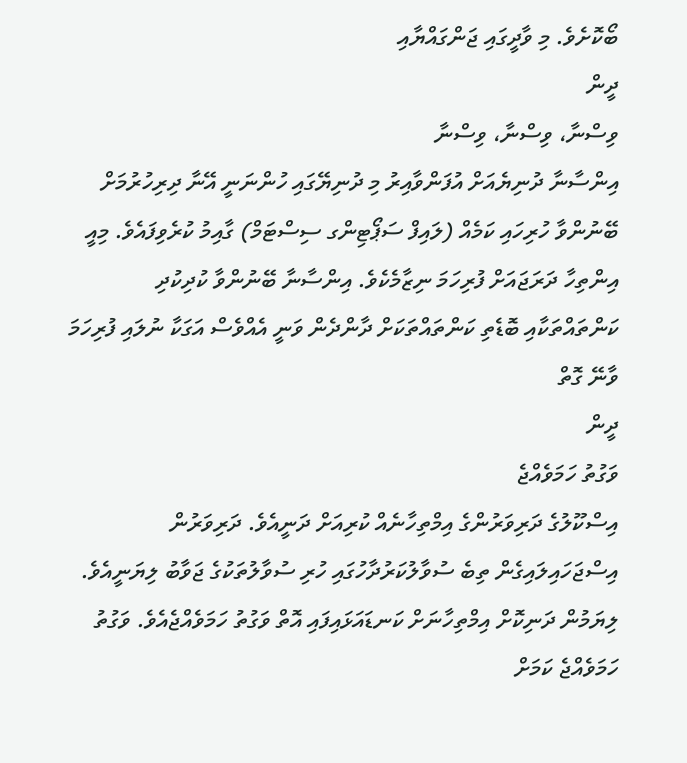ބޯކޮށެވެ. މި ވާދީގައި ޖަންގައްޔާއި
ދީން
ވިސްނާ، ވިސްނާ، ވިސްނާ
އިންސާނާ ދުނިޔެއަށް އުފަންވާއިރު މި ދުނިޔޭގައި ހުންނަނީ އޭނާ ދިރިހުރުމަށް ބޭނުންވާ ހުރިހައި ކަމެއް (ލައިފް ސަޕޯޓިންގ ސިސްޓަމް) ގާއިމު ކުރެވިފައެވެ. މިއީ އިންތިހާ ދަރަޖައަށް ފުރިހަމަ ނިޒާމެކެވެ. އިންސާނާ ބޭނުންވާ ކުދިކުދި ކަންތައްތަކާއި ބޮޑެތި ކަންތައްތަކަށް ދާންދެން ވަނީ އެއްވެސް އަގަކާ ނުލައި ފުރިހަމަ ވާނޭ ގޮތް
ދީން
ވަގުތު ހަމަވެއްޖެ
އިސްކޫލުގެ ދަރިވަރުންގެ އިމްތިހާނެއް ކުރިއަށް ދަނީއެވެ. ދަރިވަރުން އިސްޖަހައިލައިގެން ތިބެ ސުވާލުކަރުދާހުގައި ހުރި ސުވާލުތަކުގެ ޖަވާބު ލިޔަނީއެވެ. ލިޔަމުން ދަނިކޮށް އިމްތިހާނަށް ކަނޑައަޅައިފައި އޮތް ވަގުތު ހަމަވެއްޖެއެވެ. ވަގުތު ހަމަވެއްޖެ ކަމަށް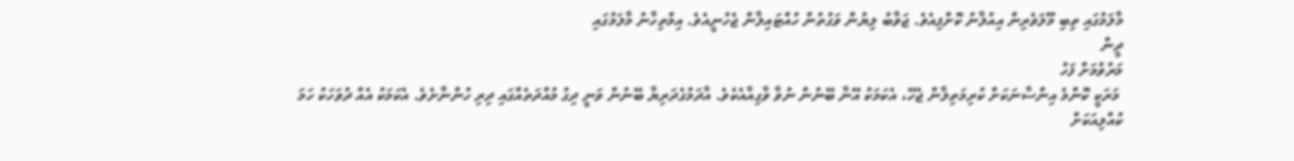މާލަމުގައި ތިބި މޫލަވެރިން އިއުލާނު ކޮށްފިއެވެ. ޖަވާބު ލިޔުން ވަގުތުން ހުއްޓައިލާން ޖެހުނީއެވެ. އިމްތިހާނު މާލަމުގައި
ދީން
މަރުވުމަށް ފަހު
 މަރަކީ ކޮންމެ އިންސާނަކަށް ކުރިމަތިލާން ޖެހޭ، އެކަމަކު އޭނާ ބޭނުން ނުވާ ވާގިއާއެކެވެ. އާދަމުގެދަރިޔާ ބޭނުން ވަނީ ދިގު މުއްދަތެއްގައި ދިރި ހުންނާށެވެ. އެކަމަކު އެއް ދުވަހަކު ހަމަ ކުއްލިއަކަށް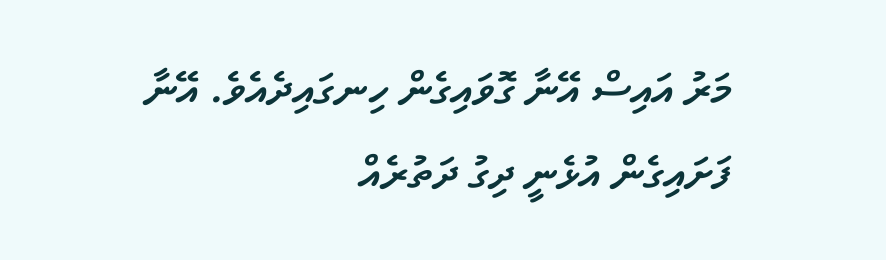މަރު އައިސް އޭނާ ގޮވައިގެން ހިނގައިދެއެވެ. އޭނާ ފަށައިގެން އުޅެނީ ދިގު ދަތުރެއް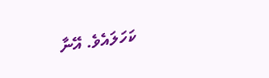ކަހަލައެވެ. އޭނާ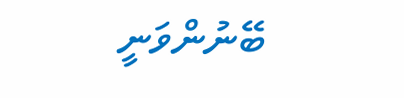ބޭނުންވަނީ